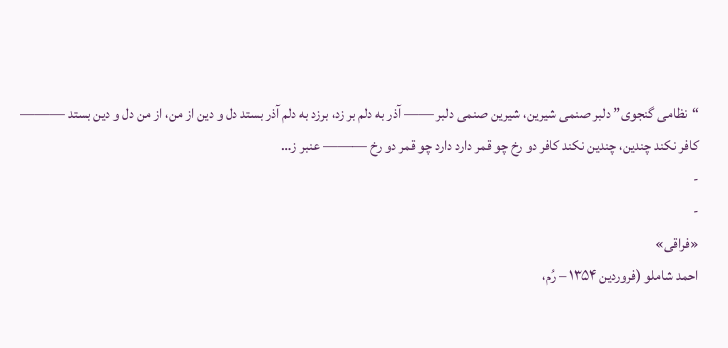“نظامی گنجوی” دلبر صنمی شیرین، شیرین صنمی دلبر —— آذر به دلم بر زد، برزد به دلم آذر بستد دل و دین از من، از من دل و دین بستد ——— کافر نکند چندین، چندین نکند کافر دو رخ چو قمر دارد دارد چو قمر دو رخ ——— عنبر ز…
-
-
«فراقی»
احمد شاملو (فروردین ۱۳۵۴ – رُم،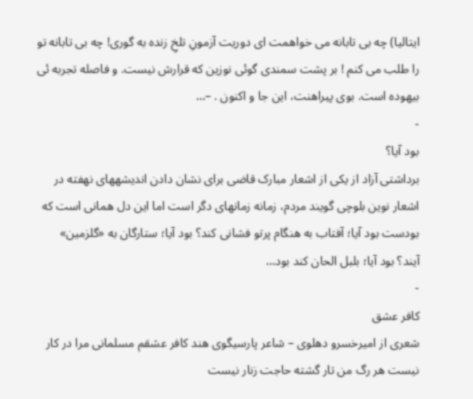ایتالیا) چه بی تابانه می خواهمت ای دوریت آزمونِ تلخِ زنده به گوری! چه بی تابانه تو را طلب می کنم ! بر پشت سمندی گوئی نوزین که قرارش نیست. و فاصله تجربه ئی بیهوده است. بوی پیراهنت، این جا و اکنون . –…
-
بود آیا؟
برداشتی آزاد از یکی از اشعار مبارک قاضی برای نشان دادن اندیشههای نهفته در اشعار نوین بلوچی گویند مردم، زمانه زمانهای دگر است اما این دل همانی است که بودست بود آیا؛ آفتاب به هنگام پرتو فشانی کند؟ بود آیا؛ ستارگان به «گلزمین» آیند؟ بود آیا؛ بلبل الحان کند بود…
-
کافر عشق
شعری از امیرخسرو دهلوی – شاعر پارسیگوی هند کافر عشقم مسلمانی مرا در کار نیست هر رگ من تار گشته حاجت زنار نیست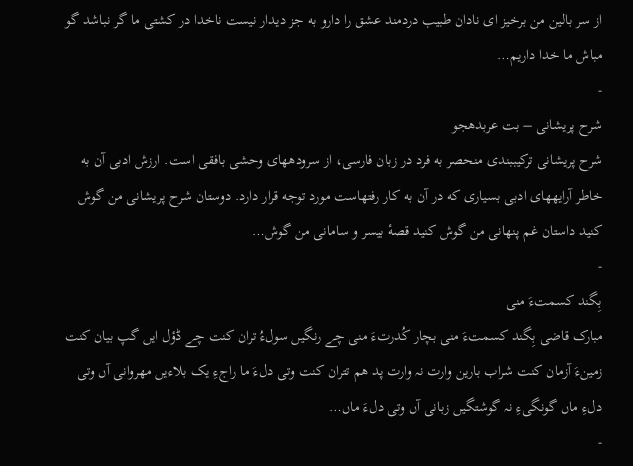از سر بالین من برخیز ای نادان طبیب دردمند عشق را دارو به جز دیدار نیست ناخدا در کشتی ما گر نباشد گو مباش ما خدا داریم…
-
شرح پریشانی – بت عربدهجو
شرح پریشانی ترکیببندی منحصر به فرد در زبان فارسی، از سرودههای وحشی بافقی است. ارزش ادبی آن به خاطر آرایههای ادبی بسیاری که در آن به کار رفتهاست مورد توجه قرار دارد. دوستان شرح پریشانی من گوش کنید داستان غم پنهانی من گوش کنید قصهٔ بیسر و سامانی من گوش…
-
بِگند کسمتءَ منی
مبارک قاضی بِگند کسمتءَ منی بچار کُدرتءَ منی چے رنگیں سولءُ تران کنت چے ڈؤل ایں گپ بیان کنت زمینءَ آزمان کنت شراب بارین وارت نہ وارت پد ھم تتران کنت وتی دلءَ ما راجءِ یک بلاءیں مھروانی آں وتی دلءِ ماں گونگیءِ نہ گوشتگیں زبانی آں وتی دلءَ ماں…
-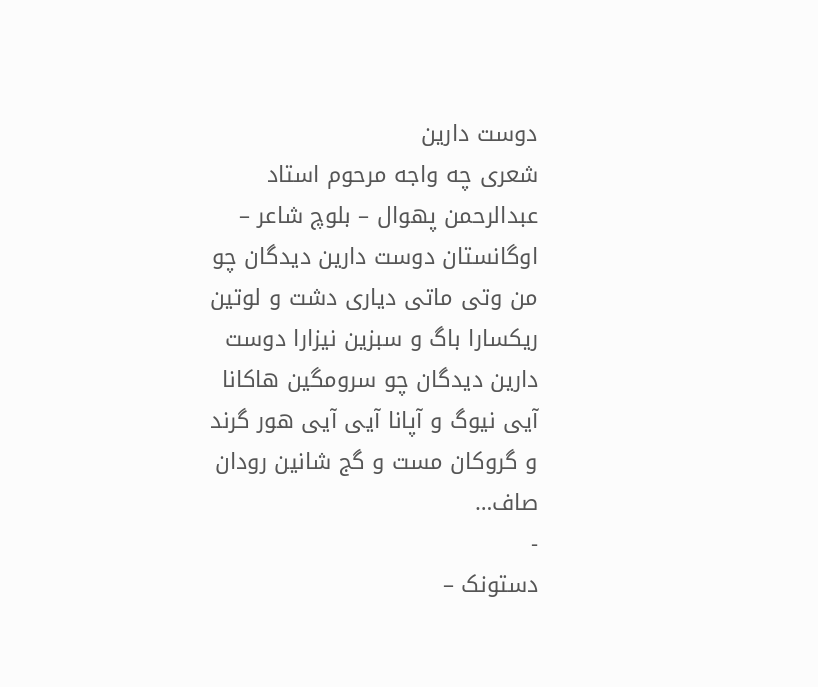دوست دارین
شعری چه واجه مرحوم استاد عبدالرحمن پهوال – بلوچ شاعر – اوگانستان دوست دارین دیدگان چو من وتی ماتی دیاری دشت و لوتین ریکسارا باگ و سبزین نیزارا دوست دارین دیدگان چو سرومگین هاکانا آیی نیوگ و آپانا آیی آیی هور گرند و گروکان مست و گج شانین رودان صاف…
-
دستونک –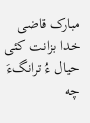مبارک قاضی
خدا بزانت کئی حیال ءُ ترانگءَ چه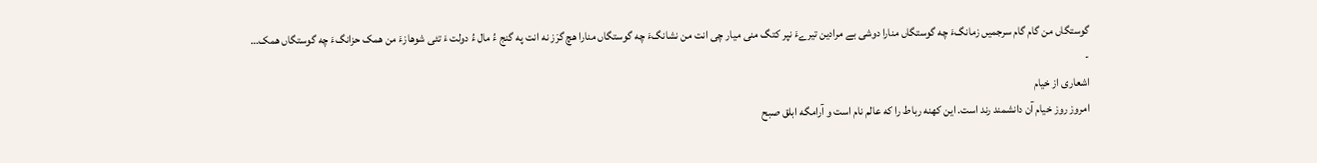گوستگاں من گام گام سرجمیں زمانگءَ چه گوستگاں منارا دوشی بے مرادین تیرےءَ نپر کتگ منی میار چی انت من نشانگءَ چه گوستگاں منارا هچ گرَز نه انت په گنج ءُ مال ءُ دولت ءَ تئی شوهازءَ من همک حزانگءَ چه گوستگاں همک…
-
اشعاری از خیام
امروز روز خیام آن دانشمند رند است. این کهنه رباط را که عالم نام است و آرامگه ابلق صبح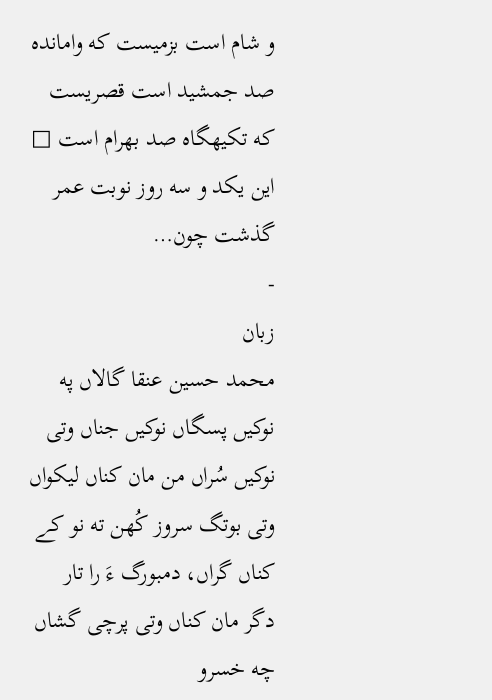و شام است بزمیست که وامانده صد جمشید است قصریست که تکیهگاه صد بهرام است □ این یکد و سه روز نوبت عمر گذشت چون…
-
زبان
محمد حسین عنقا گالاں په نوکیں پسگاں نوکیں جناں وتی نوکیں سُراں من مان کناں لیکواں وتی بوتگ سروز کُهن ته نو کے کناں گراں، دمبورگ ءَ را تار دگر مان کناں وتی پرچی گشاں چه خسرو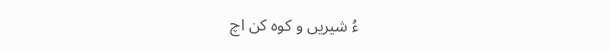ءُ شیریں و کوه کن اچ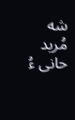شه مُرید حانی ءُ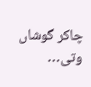چاکر گوشاں وتی…